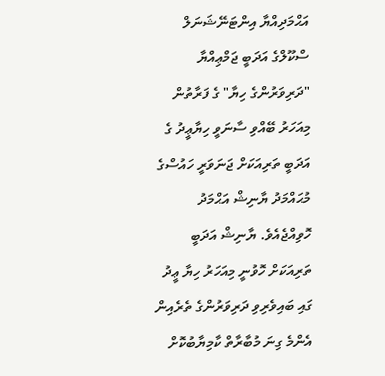އަޙްމަދިއްޔާ އިންޓަނޭޝަނަލް ސްކޫލްގެ އަދަބީ ޖަމްޢިއްޔާ "ދަރިވަރުންގެ ހިޔާ" ގެ ފަރާތުން މިއަހަރު ބޭއްވި ސާނަވީ ހިޔާޢީދު ގެ އަދަބީ ތަރިއަކަށް ޖަނަވަރީ ހައުސްގެ މުޙައްމަދު ޔާނިޝް އަޙްމަދު ހޮވިއްޖެއެވެ. ޔާނިޝް އަދަބީ ތަރިއަކަށް ހޮވުނީ މިއަހަރު ހިޔާ ޢީދު ގައި ބައިވެރިވި ދަރިވަރުންގެ ތެރެއިން އެންމެ ގިނަ މުބާރާތް ކާމިޔާބުކޮށް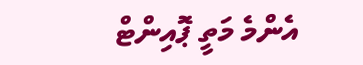އެންމެ މަތީ ޕޮއިންޓް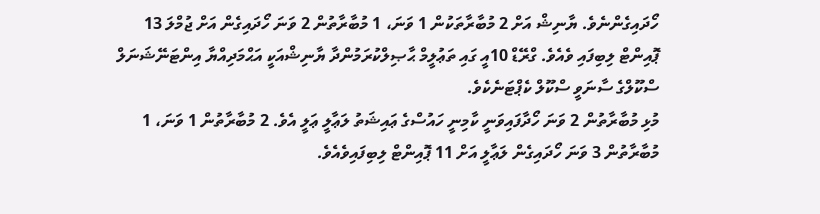ހޯދައިގެންނެވެ. ޔާނިޝް އަށް 2 މުބާރާތަކުން 1 ވަނަ، 1 މުބާރާތުން 2 ވަނަ ހޯދައިގެން އަށް ޖުމްލަ 13 ޕޮއިންޓް ލިބިފައި ވެއެވެ. ގްރޭޑް 10އީ ގައި ތަޢުލީމް ޙާޞިލްކުރަމުންދާ ޔާނިޝްއަކީ އަޙްމަދިއްޔާ އިންޓަނޭޝަނަލް ސްކޫލްގެ ސާނަވީ ސްކޫލް ކެޕްޓަނެކެވެ.
މުޅި މުބާރާތުން 2 ވަނަ ހޯދާފައިވަނީ ކާމިނީ ހައުސްގެ ޢައިޝަތު ލަޢާލީ ޢަލީ އެވެ. 2 މުބާރާތުން 1 ވަނަ، 1 މުބާރާތުން 3 ވަނަ ހޯދައިގެން ލަޢާލީ އަށް 11 ޕޮއިންޓް ލިބިފައިވެއެވެ.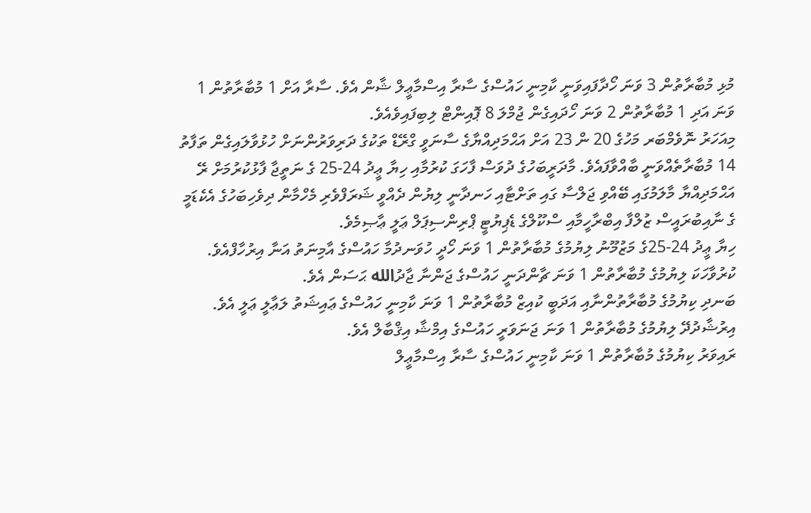މުޅި މުބާރާތުން 3 ވަނަ ހޯދާފައިވަނީ ކާމިނީ ހައުސްގެ ސާރާ އިސްމާޢީލް ޝާން އެވެ. ސާރާ އަށް 1 މުބާރާތުން 1 ވަނަ އަދި 1 މުބާރާތުން 2 ވަނަ ހޯދައިގެން ޖުމްލަ 8 ޕޮއިންޓް ލިބިފައިވެއެވެ.
މިއަހަރު ނޮވެމްބަރ މަހުގެ 20 ން 23 އަށް އަޙްމަދިއްޔާގެ ސާނަވީ ގްރޭޑް ތަކުގެ ދަރިވަރުންނަށް ހުޅުވާލައިގެން ތަފާތު 14 މުބާރާތެއްވަނީ ބާއްވާފައެވެ. މާދަރީބަހުގެ ދުވަސް ފާހަގަ ކުރުމާއި ހިޔާ ޢީދު 24-25 ގެ ނަތީޖާ ފާޅުކުރުމަށް ރޭ އަޙްމަދިއްޔާ މާލަމުގައި ބޭއްވި ޖަލްސާ ގައި ތަށްޓާއި ހަނދާނީ ލިޔުން ދެއްވީ ޝަރަފްވެރި މެހްމާން ދިވެހިބަހުގެ އެކެޑަމީ ގެ ނާއިބުރައީސް ޒުލްފާ އިބްރާހީމާއި ސްކޫލްގެ ޑެޕިޔުޓީ ޕްރިންސިޕަލް ޢަލީ ޢާޞިމެވެ.
ހިޔާ ޢީދު 24-25ގެ މަޒުމޫނު ލިޔުމުގެ މުބާރާތުން 1 ވަނަ ހޯދީ ހުވަނދުމާ ހައުސްގެ އާމިނަތު އަނާ އިރުހާފްއެވެ.
ކުރުވާހަކަ ލިޔުމުގެ މުބާރާތުން 1 ވަނަ ޗާންދަނީ ހައުސްގެ ޖަންނާ ޖާދުالله ޙަސަން އެވެ.
ބަނދި ކިޔުމުގެ މުބާރާތުންނާއި އަދަބީ ކުއިޒް މުބާރާތުން 1 ވަނަ ކާމިނީ ހައުސްގެ ޢައިޝަތު ލަޢާލީ ޢަލީ އެވެ.
އިރުޝާދުދޭ ލިޔުމުގެ މުބާރާތުން 1 ވަނަ ޖަނަވަރީ ހައުސްގެ އިމްޝާ އިޤްބާލް އެވެ.
ރައިވަރު ކިޔުމުގެ މުބާރާތުން 1 ވަނަ ކާމިނީ ހައުސްގެ ސާރާ އިސްމާޢީލް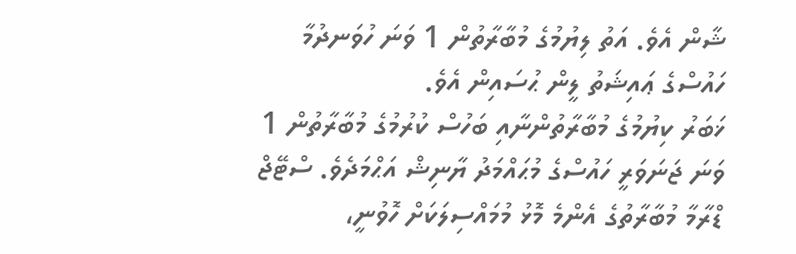ޝާން އެވެ. އަތު ލިޔުމުގެ މުބާރާތުން 1 ވަނަ ހުވަނދުމާ ހައުސްގެ ޢައިޝަތު ލީން ޙުސައިން އެވެ.
ޚަބަރު ކިޔުމުގެ މުބާރާތުންނާއި ބަހުސް ކުރުމުގެ މުބާރާތުން 1 ވަނަ ޖަނަވަރީ ހައުސްގެ މުޙައްމަދު ޔާނިޝް އަޙްމަދެވެ. ސްޓޭޖް ޑްރާމާ މުބާރާތުގެ އެންމެ މޮޅު މުމައްސިލަކަށް ހޮވުނީ،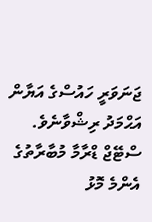ޖަނަވަރީ ހައުސްގެ އަޔާން އަޙްމަދު ރިޝްވާނެވެ.
ސްޓޭޖް ޑްރާމާ މުބާރާތުގެ އެންމެ މޮޅު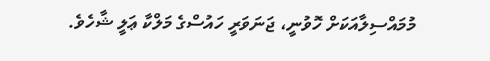މުމައްސިލާއަކަށް ހޮވުނީ، ޖަނަވަރީ ހައުސްގެ މަލްކާ ޢަލީ ޝާހެވެ.